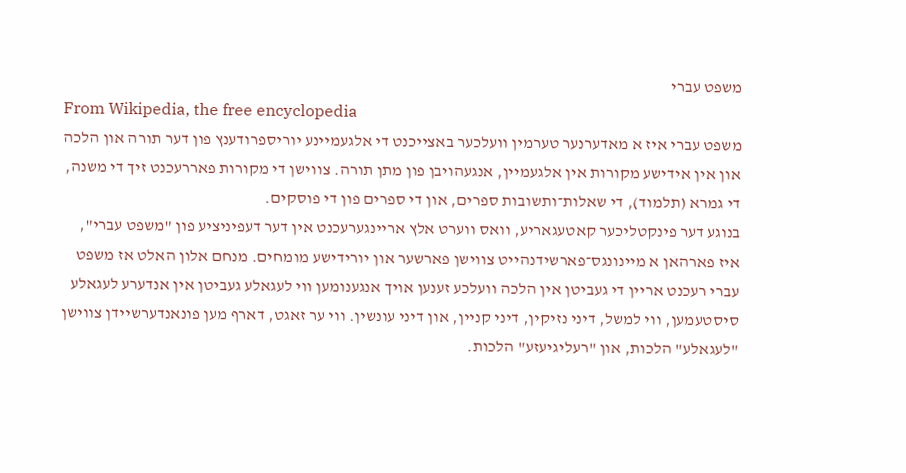משפט עברי
From Wikipedia, the free encyclopedia
משפט עברי איז א מאדערנער טערמין וועלכער באצייכנט די אלגעמיינע יוריספרודענץ פון דער תורה און הלכה און אין אידישע מקורות אין אלגעמיין, אנגעהויבן פון מתן תורה. צווישן די מקורות פאררעכנט זיך די משנה, די גמרא (תלמוד), די שאלות־ותשובות ספרים, און די ספרים פון די פוסקים.
בנוגע דער פינקטליכער קאטעגאריע, וואס ווערט אלץ אריינגערעכנט אין דער דעפיניציע פון "משפט עברי", איז פארהאן א מיינונגס־פארשידנהייט צווישן פארשער און יורידישע מומחים. מנחם אלון האלט אז משפט עברי רעכנט אריין די געביטן אין הלכה וועלכע זענען אויך אנגענומען ווי לעגאלע געביטן אין אנדערע לעגאלע סיסטעמען, ווי למשל, דיני נזיקין, דיני קניין, און דיני עונשין. ווי ער זאגט, דארף מען פונאנדערשיידן צווישן "לעגאלע" הלכות, און "רעליגיעזע" הלכות.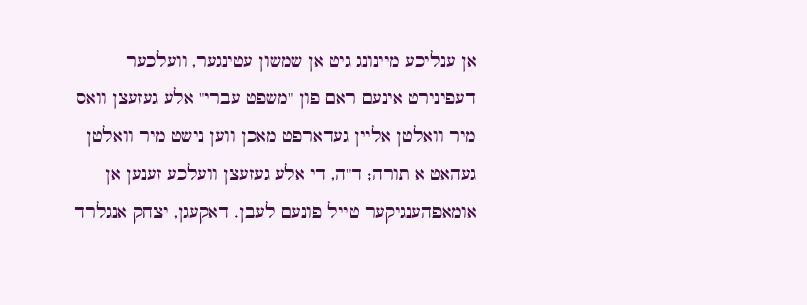אן ענליכע מיינונג גיט אן שמשון עטינגער, וועלכער דעפינירט אינעם ראם פון "משפט עברי" אלע געזעצן וואס מיר וואלטן אליין געדארפט מאכן ווען נישט מיר וואלטן געהאט א תורה; ד"ה, די אלע געזעצן וועלכע זענען אן אומאפהענגיקער טייל פונעם לעבן. דאקעגן, יצחק אנגלרד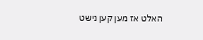האלט אז מען קען נישט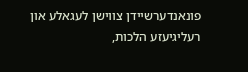פונאנדערשיידן צווישן לעגאלע און רעליגיעזע הלכות,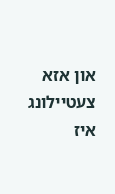און אזא צעטיילונג איז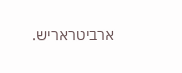ארביטראריש.